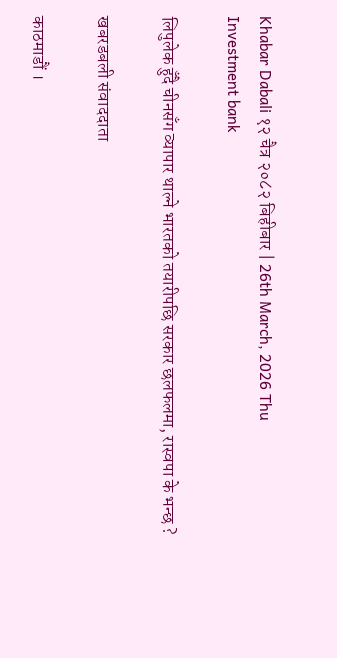Khabar Dabali १२ चैत्र २०८२ बिहीबार | 26th March, 2026 Thu
Investment bank

लिपुलेक हुँदै चीनसँग व्यापार थाल्ने भारतको तयारीपछि सरकार छलफलमा, रास्वपा के भन्छ ?

खबरडबली संवाददाता

काठमाडौं ।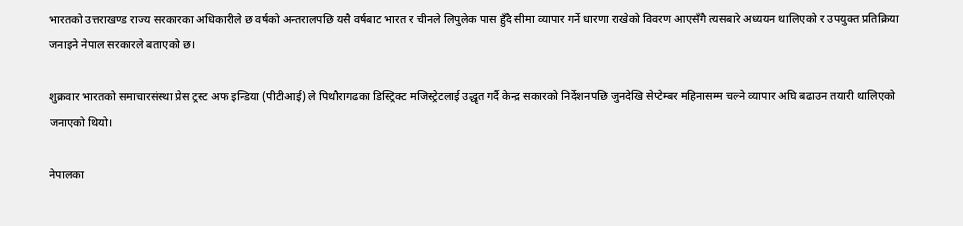भारतको उत्तराखण्ड राज्य सरकारका अधिकारीले छ वर्षको अन्तरालपछि यसै वर्षबाट भारत र चीनले लिपुलेक पास हुँदै सीमा व्यापार गर्ने धारणा राखेको विवरण आएसँगै त्यसबारे अध्ययन थालिएको र उपयुक्त प्रतिक्रिया जनाइने नेपाल सरकारले बताएको छ।

शुक्रवार भारतको समाचारसंस्था प्रेस ट्रस्ट अफ इन्डिया (पीटीआई) ले पिथौरागढका डिस्ट्रिक्ट मजिस्ट्रेटलाई उद्धृत गर्दै केन्द्र सकारको निर्देशनपछि जुनदेखि सेप्टेम्बर महिनासम्म चल्ने व्यापार अघि बढाउन तयारी थालिएको जनाएको थियो।

नेपालका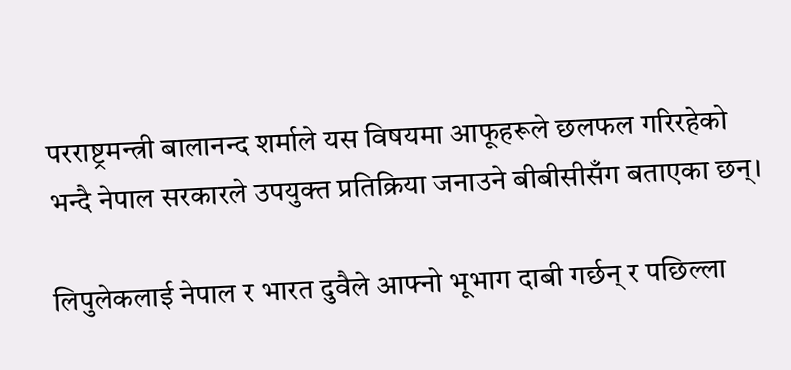परराष्ट्रमन्त्री बालानन्द शर्माले यस विषयमा आफूहरूले छलफल गरिरहेको भन्दै नेपाल सरकारले उपयुक्त प्रतिक्रिया जनाउने बीबीसीसँग बताएका छन्।

लिपुलेकलाई नेपाल र भारत दुवैले आफ्नो भूभाग दाबी गर्छन् र पछिल्ला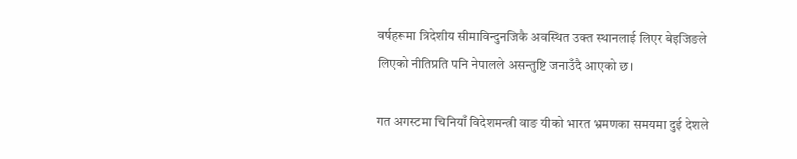वर्षहरूमा त्रिदेशीय सीमाविन्दुनजिकै अवस्थित उक्त स्थानलाई लिएर बेइजिङले लिएको नीतिप्रति पनि नेपालले असन्तुष्टि जनाउँदै आएको छ।

गत अगस्टमा चिनियाँ विदेशमन्त्री वाङ यीको भारत भ्रमणका समयमा दुई देशले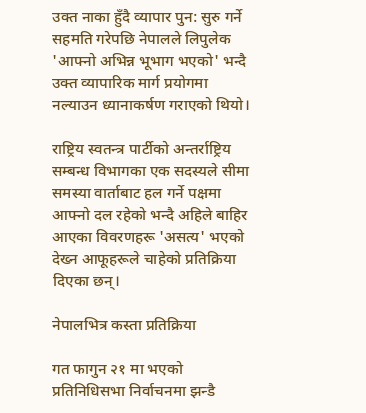उक्त नाका हुँदै व्यापार पुन: सुरु गर्ने सहमति गरेपछि नेपालले लिपुलेक 'आफ्नो अभिन्न भूभाग भएको' भन्दै उक्त व्यापारिक मार्ग प्रयोगमा नल्याउन ध्यानाकर्षण गराएको थियो।

राष्ट्रिय स्वतन्त्र पार्टीको अन्तर्राष्ट्रिय सम्बन्ध विभागका एक सदस्यले सीमा समस्या वार्ताबाट हल गर्ने पक्षमा आफ्नो दल रहेको भन्दै अहिले बाहिर आएका विवरणहरू 'असत्य' भएको देख्न आफूहरूले चाहेको प्रतिक्रिया दिएका छन्।

नेपालभित्र कस्ता प्रतिक्रिया

गत फागुन २१ मा भएको प्रतिनिधिसभा निर्वाचनमा झन्डै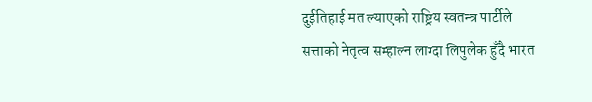दुईतिहाई मत ल्याएको राष्ट्रिय स्वतन्त्र पार्टीले सत्ताको नेतृत्व सम्हाल्न लाग्दा लिपुलेक हुँदै भारत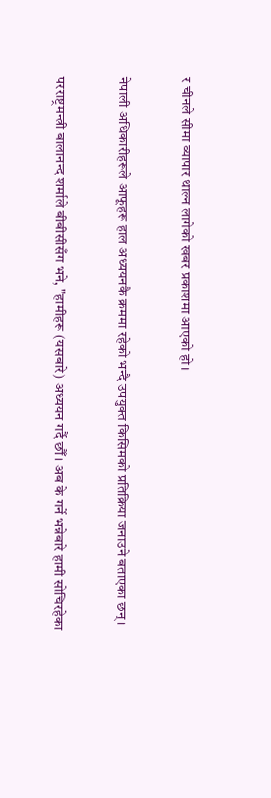र चीनले सीमा व्यापार थाल्न लागेको खबर प्रकाशमा आएको हो।

नेपाली अधिकारीहरूले आफूहरू हाल अध्ययनकै क्रममा रहेको भन्दै उपयुक्त किसिमको प्रतिक्रिया जनाउने बताएका छन्।

परराष्ट्रमन्त्री बालानन्द शर्माले बीबीसीसँग भने, "हामीहरू (यसबारे) अध्ययन गर्दै छौँ। अब के गर्ने भन्नेबारे हामी सोचिरहेका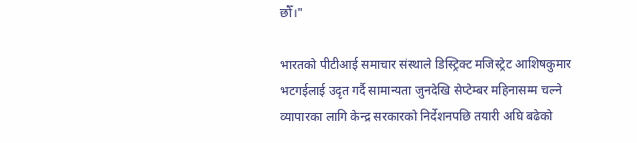छौँ।"

भारतको पीटीआई समाचार संस्थाले डिस्ट्रिक्ट मजिस्ट्रेट आशिषकुमार भटगईलाई उदृत गर्दै सामान्यता जुनदेखि सेप्टेम्बर महिनासम्म चल्ने व्यापारका लागि केन्द्र सरकारको निर्देशनपछि तयारी अघि बढेको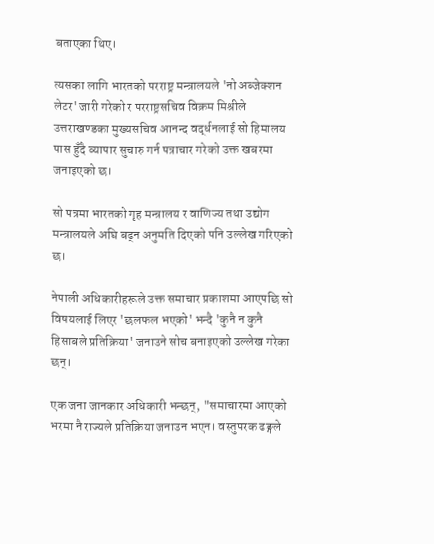बताएका थिए।

त्यसका लागि भारतको परराष्ट्र मन्त्रालयले 'नो अब्जेक्शन लेटर' जारी गरेको र परराष्ट्रसचिव विक्रम मिश्रीले उत्तराखण्डका मुख्यसचिव आनन्द वर्द्धनलाई सो हिमालय पास हुँदै व्यापार सुचारु गर्न पत्राचार गरेको उक्त खबरमा जनाइएको छ।

सो पत्रमा भारतको गृह मन्त्रालय र वाणिज्य तथा उद्योग मन्त्रालयले अघि बढ्न अनुमति दिएको पनि उल्लेख गरिएको छ।

नेपाली अधिकारीहरूले उक्त समाचार प्रकाशमा आएपछि सो विषयलाई लिएर 'छलफल भएको' भन्दै 'कुनै न कुनै हिसाबले प्रतिक्रिया' जनाउने सोच बनाइएको उल्लेख गरेका छन्।

एक जना जानकार अधिकारी भन्छन्, "समाचारमा आएको भरमा नै राज्यले प्रतिक्रिया जनाउन भएन। वस्तुपरक ढङ्गले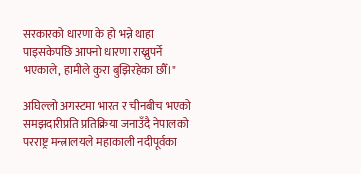सरकारको धारणा के हो भन्ने थाहा पाइसकेपछि आफ्नो धारणा राख्नुपर्ने भएकाले, हामीले कुरा बुझिरहेका छौँ।"

अघिल्लो अगस्टमा भारत र चीनबीच भएको समझदारीप्रति प्रतिक्रिया जनाउँदै नेपालको परराष्ट्र मन्त्रालयले महाकाली नदीपूर्वका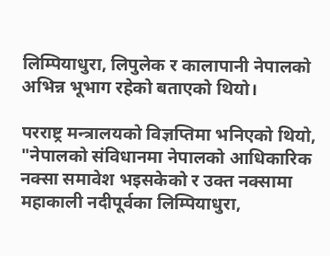लिम्पियाधुरा, लिपुलेक र कालापानी नेपालको अभिन्न भूभाग रहेको बताएको थियो।

परराष्ट्र मन्त्रालयको विज्ञप्तिमा भनिएको थियो, "नेपालको संविधानमा नेपालको आधिकारिक नक्सा समावेश भइसकेको र उक्त नक्सामा महाकाली नदीपूर्वका लिम्पियाधुरा,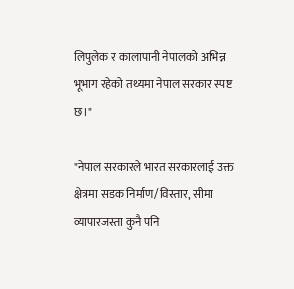लिपुलेक र कालापानी नेपालको अभिन्न भूभाग रहेको तथ्यमा नेपाल सरकार स्पष्ट छ।"

"नेपाल सरकारले भारत सरकारलाई उक्त क्षेत्रमा सडक निर्माण/विस्तार, सीमा व्यापारजस्ता कुनै पनि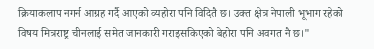क्रियाकलाप नगर्न आग्रह गर्दै आएको व्यहोरा पनि विदितै छ। उक्त क्षेत्र नेपाली भूभाग रहेको विषय मित्रराष्ट्र चीनलाई समेत जानकारी गराइसकिएको बेहोरा पनि अवगत नै छ।"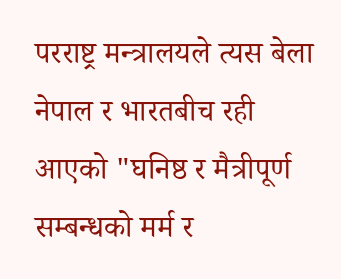परराष्ट्र मन्त्रालयले त्यस बेला नेपाल र भारतबीच रही आएको "घनिष्ठ र मैत्रीपूर्ण सम्बन्धको मर्म र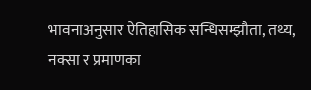भावनाअनुसार ऐतिहासिक सन्धिसम्झौता, तथ्य, नक्सा र प्रमाणका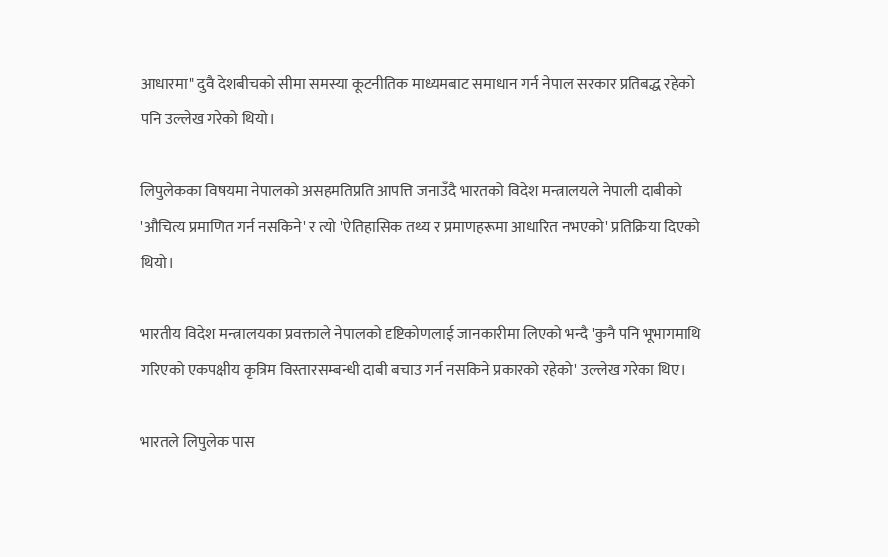आधारमा" दुवै देशबीचको सीमा समस्या कूटनीतिक माध्यमबाट समाधान गर्न नेपाल सरकार प्रतिबद्ध रहेको पनि उल्लेख गरेको थियो।

लिपुलेकका विषयमा नेपालको असहमतिप्रति आपत्ति जनाउँदै भारतको विदेश मन्त्रालयले नेपाली दाबीको 'औचित्य प्रमाणित गर्न नसकिने' र त्यो 'ऐतिहासिक तथ्य र प्रमाणहरूमा आधारित नभएको' प्रतिक्रिया दिएको थियो।

भारतीय विदेश मन्त्रालयका प्रवक्ताले नेपालको दृष्टिकोणलाई जानकारीमा लिएको भन्दै 'कुनै पनि भूभागमाथि गरिएको एकपक्षीय कृत्रिम विस्तारसम्बन्धी दाबी बचाउ गर्न नसकिने प्रकारको रहेको' उल्लेख गरेका थिए।

भारतले लिपुलेक पास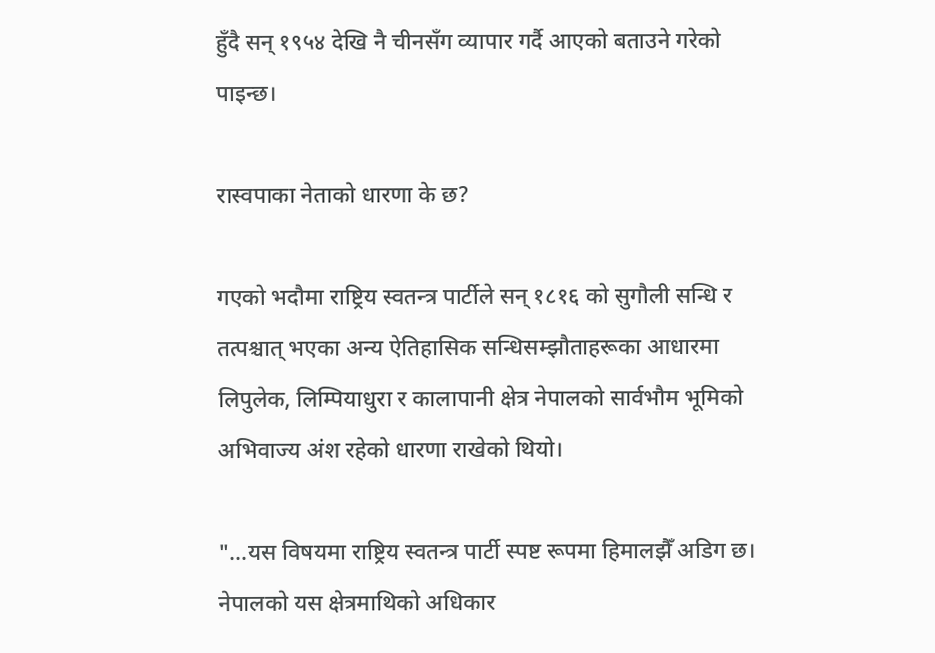हुँदै सन् १९५४ देखि नै चीनसँग व्यापार गर्दै आएको बताउने गरेको पाइन्छ।

रास्वपाका नेताको धारणा के छ?

गएको भदौमा राष्ट्रिय स्वतन्त्र पार्टीले सन् १८१६ को सुगौली सन्धि र तत्पश्चात् भएका अन्य ऐतिहासिक सन्धिसम्झौताहरूका आधारमा लिपुलेक, लिम्पियाधुरा र कालापानी क्षेत्र नेपालको सार्वभौम भूमिको अभिवाज्य अंश रहेको धारणा राखेको थियो।

"…यस विषयमा राष्ट्रिय स्वतन्त्र पार्टी स्पष्ट रूपमा हिमालझैँ अडिग छ। नेपालको यस क्षेत्रमाथिको अधिकार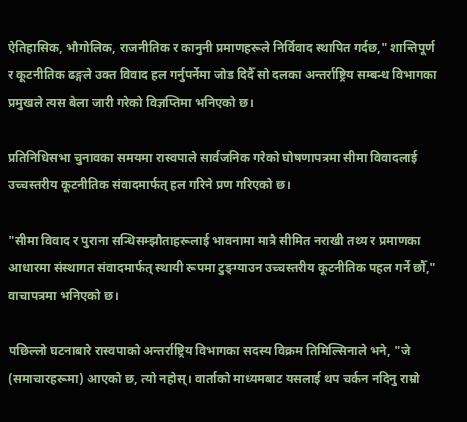ऐतिहासिक, भौगोलिक, राजनीतिक र कानुनी प्रमाणहरूले निर्विवाद स्थापित गर्दछ," शान्तिपूर्ण र कूटनीतिक ढङ्गले उक्त विवाद हल गर्नुपर्नेमा जोड दिदैँ सो दलका अन्तर्राष्ट्रिय सम्बन्ध विभागका प्रमुखले त्यस बेला जारी गरेको विज्ञप्तिमा भनिएको छ।

प्रतिनिधिसभा चुनावका समयमा रास्वपाले सार्वजनिक गरेको घोषणापत्रमा सीमा विवादलाई उच्चस्तरीय कूटनीतिक संवादमार्फत् हल गरिने प्रण गरिएको छ।

"सीमा विवाद र पुराना सन्धिसम्झौताहरूलाई भावनामा मात्रै सीमित नराखी तथ्य र प्रमाणका आधारमा संस्थागत संवादमार्फत् स्थायी रूपमा टुङ्ग्याउन उच्चस्तरीय कूटनीतिक पहल गर्ने छौँ," वाचापत्रमा भनिएको छ।

पछिल्लो घटनाबारे रास्वपाको अन्तर्राष्ट्रिय विभागका सदस्य विक्रम तिमिल्सिनाले भने, "जे (समाचारहरूमा) आएको छ, त्यो नहोस्। वार्ताको माध्यमबाट यसलाई थप चर्कन नदिनु राम्रो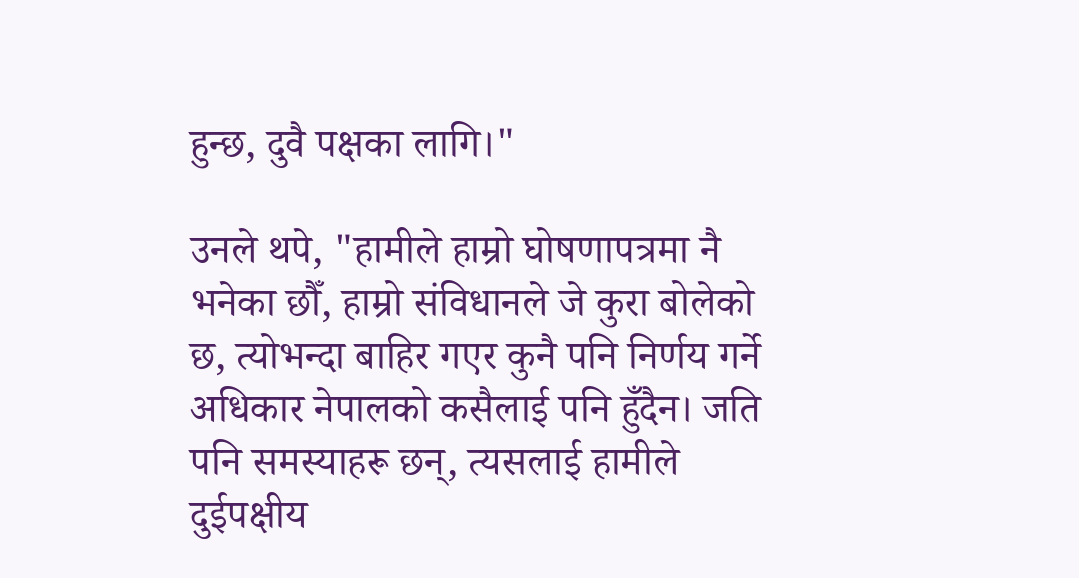हुन्छ, दुवै पक्षका लागि।"

उनले थपे, "हामीले हाम्रो घोषणापत्रमा नै भनेका छौँ, हाम्रो संविधानले जे कुरा बोलेको छ, त्योभन्दा बाहिर गएर कुनै पनि निर्णय गर्ने अधिकार नेपालको कसैलाई पनि हुँदैन। जति पनि समस्याहरू छन्, त्यसलाई हामीले दुईपक्षीय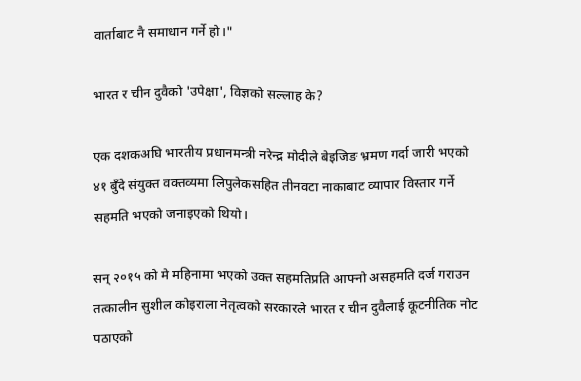वार्ताबाट नै समाधान गर्ने हो।"

भारत र चीन दुवैको 'उपेक्षा', विज्ञको सल्लाह के?

एक दशकअघि भारतीय प्रधानमन्त्री नरेन्द्र मोदीले बेइजिङ भ्रमण गर्दा जारी भएको ४१ बुँदे संयुक्त वक्तव्यमा लिपुलेकसहित तीनवटा नाकाबाट व्यापार विस्तार गर्ने सहमति भएको जनाइएको थियो।

सन् २०१५ को मे महिनामा भएको उक्त सहमतिप्रति आफ्नो असहमति दर्ज गराउन तत्कालीन सुशील कोइराला नेतृत्वको सरकारले भारत र चीन दुवैलाई कूटनीतिक नोट पठाएको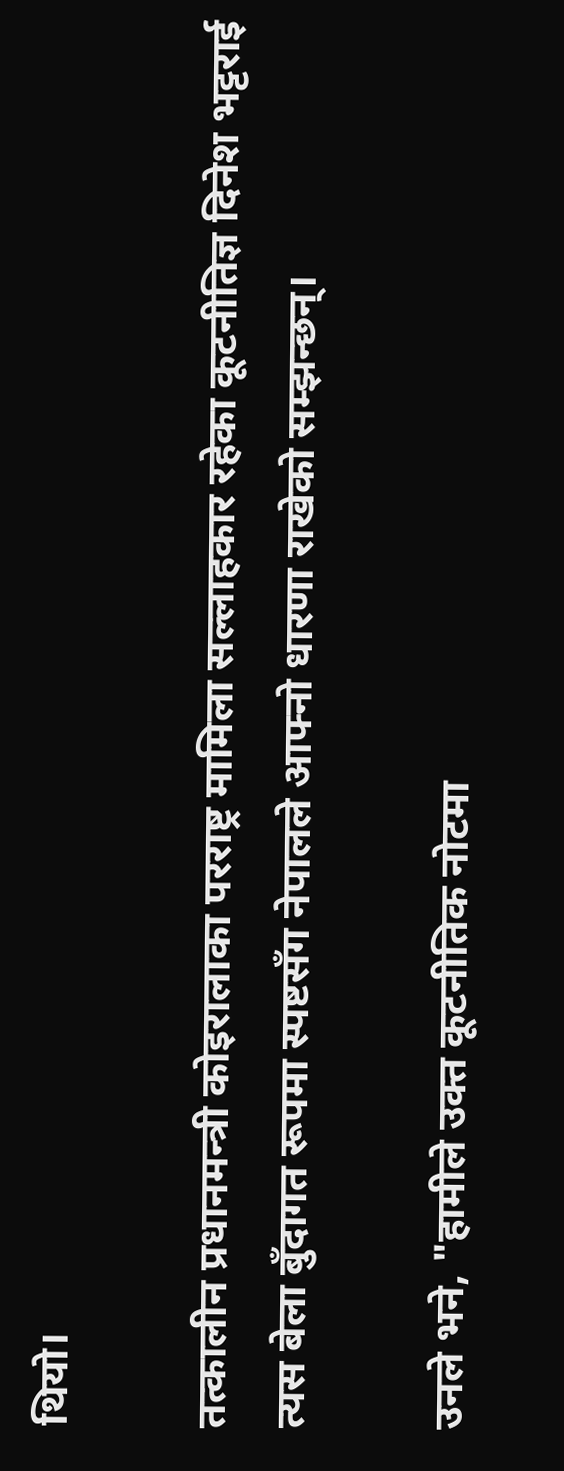थियो।

तत्कालीन प्रधानमन्त्री कोइरालाका परराष्ट्र मामिला सल्लाहकार रहेका कूटनीतिज्ञ दिनेश भट्टराई त्यस बेला बुँदागत रूपमा स्पष्टसँग नेपालले आफ्नो धारणा राखेको सम्झन्छन्।

उनले भने, "हामीले उक्त कूटनीतिक नोटमा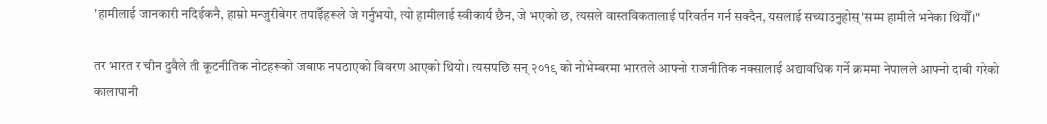'हामीलाई जानकारी नदिईकनै, हाम्रो मन्जुरीबेगर तपाईँहरूले जे गर्नुभयो, त्यो हामीलाई स्वीकार्य छैन, जे भएको छ, त्यसले वास्तविकतालाई परिवर्तन गर्न सक्दैन, यसलाई सच्याउनुहोस्'सम्म हामीले भनेका थियौँ।"

तर भारत र चीन दुवैले ती कूटनीतिक नोटहरूको जबाफ नपठाएको विवरण आएको थियो। त्यसपछि सन् २०१९ को नोभेम्बरमा भारतले आफ्नो राजनीतिक नक्सालाई अद्यावधिक गर्ने क्रममा नेपालले आफ्नो दाबी गरेको कालापानी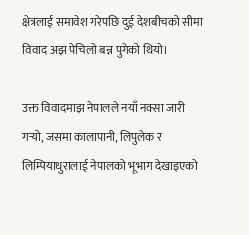क्षेत्रलाई समावेश गरेपछि दुई देशबीचको सीमा विवाद अझ पेचिलो बन्न पुगेको थियो।

उक्त विवादमाझ नेपालले नयाँ नक्सा जारी गर्‍यो, जसमा कालापानी, लिपुलेक र लिम्पियाधुरालाई नेपालको भूभाग देखाइएको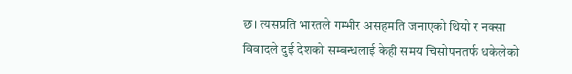छ। त्यसप्रति भारतले गम्भीर असहमति जनाएको थियो र नक्सा विवादले दुई देशको सम्बन्धलाई केही समय चिसोपनतर्फ धकेलेको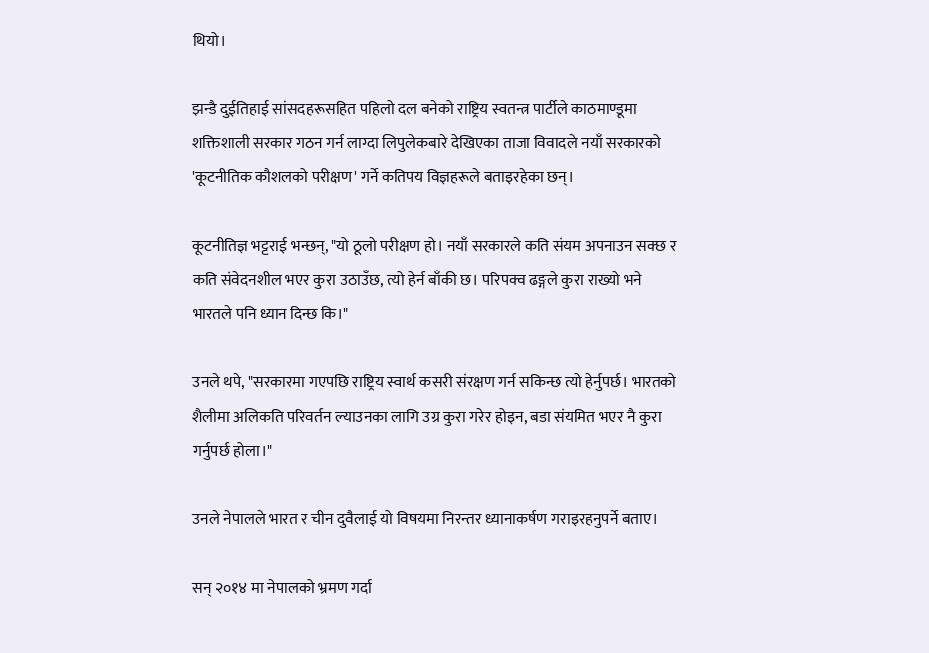थियो।

झन्डै दुईतिहाई सांसदहरूसहित पहिलो दल बनेको राष्ट्रिय स्वतन्त्र पार्टीले काठमाण्डूमा शक्तिशाली सरकार गठन गर्न लाग्दा लिपुलेकबारे देखिएका ताजा विवादले नयाँ सरकारको 'कूटनीतिक कौशलको परीक्षण' गर्ने कतिपय विज्ञहरूले बताइरहेका छन्।

कूटनीतिज्ञ भट्टराई भन्छन्, "यो ठूलो परीक्षण हो। नयाँ सरकारले कति संयम अपनाउन सक्छ र कति संवेदनशील भएर कुरा उठाउँछ, त्यो हेर्न बाँकी छ। परिपक्व ढङ्गले कुरा राख्यो भने भारतले पनि ध्यान दिन्छ कि।"

उनले थपे, "सरकारमा गएपछि राष्ट्रिय स्वार्थ कसरी संरक्षण गर्न सकिन्छ त्यो हेर्नुपर्छ। भारतको शैलीमा अलिकति परिवर्तन ल्याउनका लागि उग्र कुरा गरेर होइन, बडा संयमित भएर नै कुरा गर्नुपर्छ होला।"

उनले नेपालले भारत र चीन दुवैलाई यो विषयमा निरन्तर ध्यानाकर्षण गराइरहनुपर्ने बताए।

सन् २०१४ मा नेपालको भ्रमण गर्दा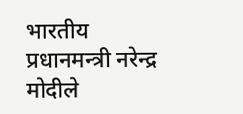भारतीय प्रधानमन्त्री नरेन्द्र मोदीले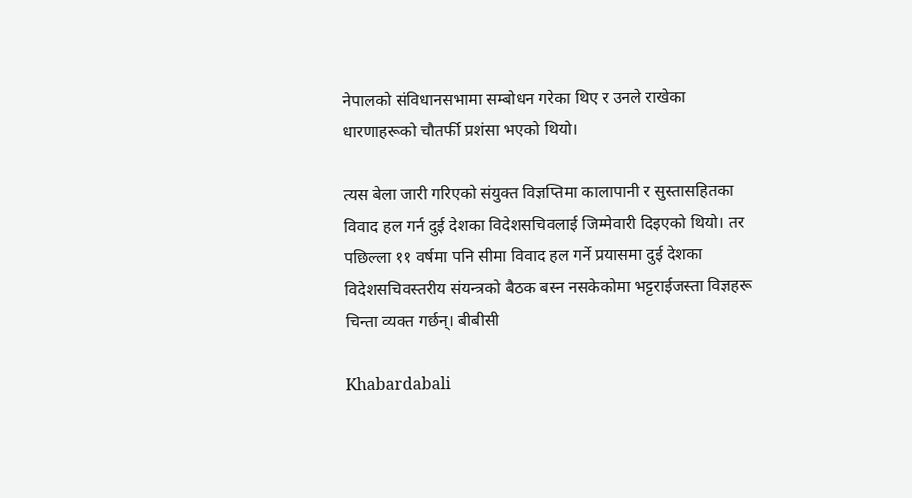नेपालको संविधानसभामा सम्बोधन गरेका थिए र उनले राखेका धारणाहरूको चौतर्फी प्रशंसा भएको थियो।

त्यस बेला जारी गरिएको संयुक्त विज्ञप्तिमा कालापानी र सुस्तासहितका विवाद हल गर्न दुई देशका विदेशसचिवलाई जिम्मेवारी दिइएको थियो। तर पछिल्ला ११ वर्षमा पनि सीमा विवाद हल गर्ने प्रयासमा दुई देशका विदेशसचिवस्तरीय संयन्त्रको बैठक बस्न नसकेकोमा भट्टराईजस्ता विज्ञहरू चिन्ता व्यक्त गर्छन्। बीबीसी

Khabardabali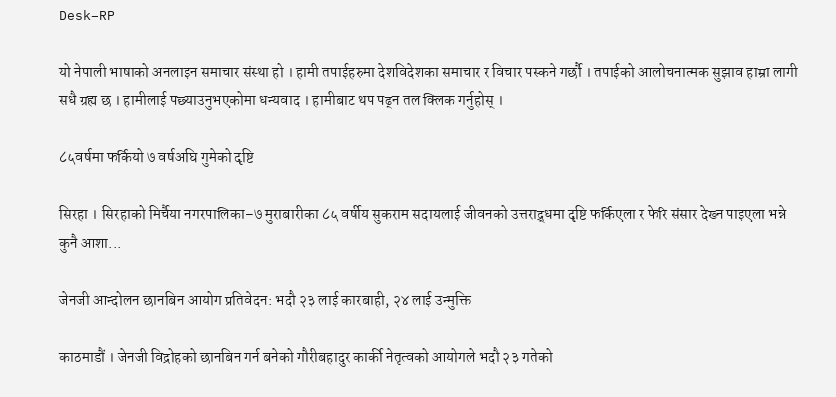Desk–RP

यो नेपाली भाषाको अनलाइन समाचार संस्था हो । हामी तपाईहरुमा देशविदेशका समाचार र विचार पस्कने गर्छौ । तपाईको आलोचनात्मक सुझाव हाम्रा लागी सधै ग्रह्य छ । हामीलाई पछ्याउनुभएकोमा धन्यवाद । हामीबाट थप पढ्न तल क्लिक गर्नुहोस् ।

८५वर्षमा फर्कियो ७ वर्षअघि गुमेको दृष्टि

सिरहा । सिरहाको मिर्चैया नगरपालिका–७ मुराबारीका ८५ वर्षीय सुकराम सदायलाई जीवनको उत्तराद्र्धमा दृष्टि फर्किएला र फेरि संसार देख्न पाइएला भन्ने कुनै आशा...

जेनजी आन्दोलन छानबिन आयोग प्रतिवेदन: भदौ २३ लाई कारबाही, २४ लाई उन्मुक्ति

काठमाडौं । जेनजी विद्रोहको छानबिन गर्न बनेको गौरीबहादुर कार्की नेतृत्वको आयोगले भदौ २३ गतेको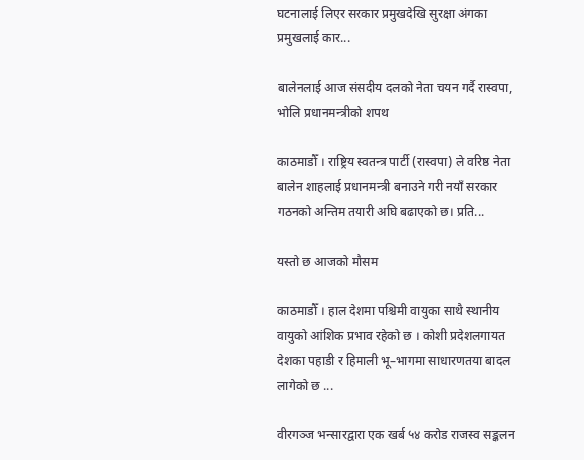घटनालाई लिएर सरकार प्रमुखदेखि सुरक्षा अंगका प्रमुखलाई कार...

बालेनलाई आज संसदीय दलको नेता चयन गर्दै रास्वपा, भोलि प्रधानमन्त्रीको शपथ

काठमाडौँ । राष्ट्रिय स्वतन्त्र पार्टी (रास्वपा) ले वरिष्ठ नेता बालेन शाहलाई प्रधानमन्त्री बनाउने गरी नयाँ सरकार गठनको अन्तिम तयारी अघि बढाएको छ। प्रति...

यस्तो छ आजको मौसम

काठमाडौँ । हाल देशमा पश्चिमी वायुका साथै स्थानीय वायुको आंशिक प्रभाव रहेको छ । कोशी प्रदेशलगायत देशका पहाडी र हिमाली भू–भागमा साधारणतया बादल लागेको छ ...

वीरगञ्ज भन्सारद्वारा एक खर्ब ५४ करोड राजस्व सङ्कलन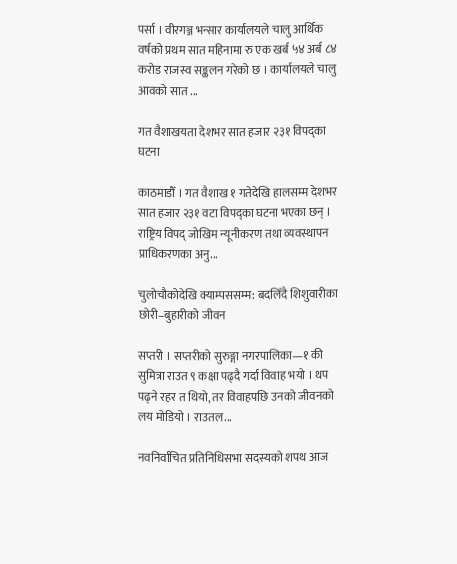पर्सा । वीरगञ्ज भन्सार कार्यालयले चालु आर्थिक वर्षको प्रथम सात महिनामा रु एक खर्ब ५४ अर्ब ८४ करोड राजस्व सङ्कलन गरेको छ । कार्यालयले चालु आवको सात ...

गत वैशाखयता देशभर सात हजार २३१ विपद्का घटना

काठमाडौँ । गत वैशाख १ गतेदेखि हालसम्म देशभर सात हजार २३१ वटा विपद्का घटना भएका छन् । राष्ट्रिय विपद् जोखिम न्यूनीकरण तथा व्यवस्थापन प्राधिकरणका अनु...

चुलोचौकोदेखि क्याम्पससम्म: बदलिँदै शिशुवारीका छोरी–बुहारीको जीवन

सप्तरी । सप्तरीको सुरुङ्गा नगरपालिका—१ की सुमित्रा राउत ९ कक्षा पढ्दै गर्दा विवाह भयो । थप पढ्ने रहर त थियो, तर विवाहपछि उनको जीवनको लय मोडियो । राउतल...

नवनिर्वाचित प्रतिनिधिसभा सदस्यको शपथ आज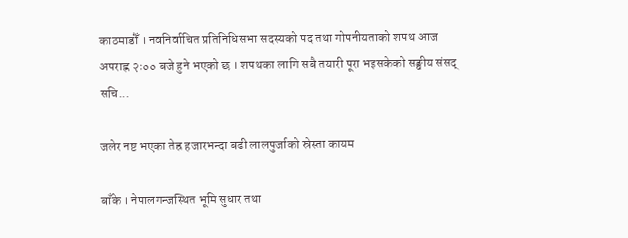काठमाडौँ । नवनिर्वाचित प्रतिनिधिसभा सदस्यको पद तथा गोपनीयताको शपथ आज अपराह्न २ः०० बजे हुने भएको छ । शपथका लागि सबै तयारी पूरा भइसकेको सङ्घीय संसद् सचि...

जलेर नष्ट भएका तेह्र हजारभन्दा बढी लालपुर्जाको स्रेस्ता कायम

बाँके । नेपालगन्जस्थित भूमि सुधार तथा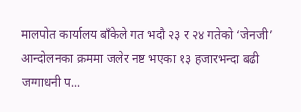मालपोत कार्यालय बाँकेले गत भदौ २३ र २४ गतेको ‘जेनजी’ आन्दोलनका क्रममा जलेर नष्ट भएका १३ हजारभन्दा बढी जग्गाधनी प...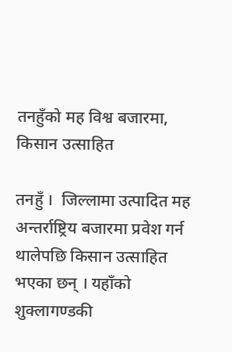तनहुँको मह विश्व बजारमा, किसान उत्साहित

तनहुँ ।  जिल्लामा उत्पादित मह अन्तर्राष्ट्रिय बजारमा प्रवेश गर्न थालेपछि किसान उत्साहित भएका छन् । यहाँको शुक्लागण्डकी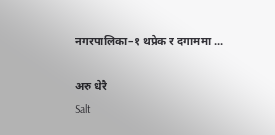नगरपालिका–१ थप्रेक र दगाममा ...

अरु धेरै
Salt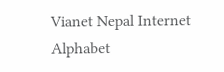Vianet Nepal Internet
Alphabet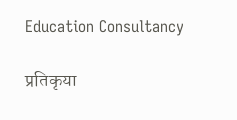Education Consultancy

प्रतिकृया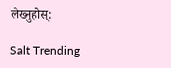लेख्नुहोस्:

Salt Trending